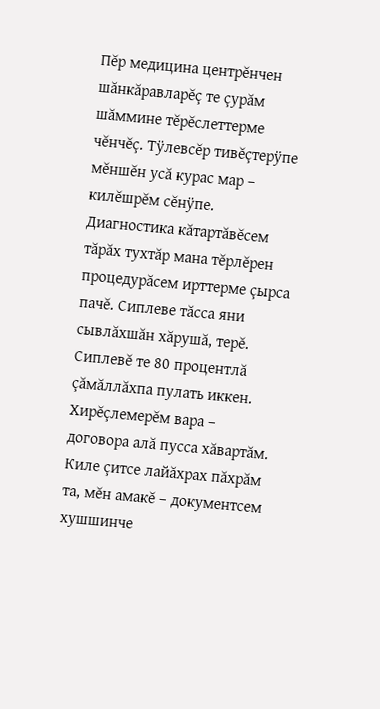Пĕр медицина центрĕнчен шăнкăравларĕç те çурăм шăммине тĕрĕслеттерме чĕнчĕç. Тÿлевсĕр тивĕçтерÿпе мĕншĕн усă курас мар – килĕшрĕм сĕнÿпе. Диагностика кăтартăвĕсем тăрăх тухтăр мана тĕрлĕрен процедурăсем ирттерме çырса пачĕ. Сиплеве тăсса яни сывлăхшăн хăрушă, терĕ. Сиплевĕ те 80 процентлă çăмăллăхпа пулать иккен. Хирĕçлемерĕм вара – договора алă пусса хăвартăм. Киле çитсе лайăхрах пăхрăм та, мĕн амакĕ – документсем хушшинче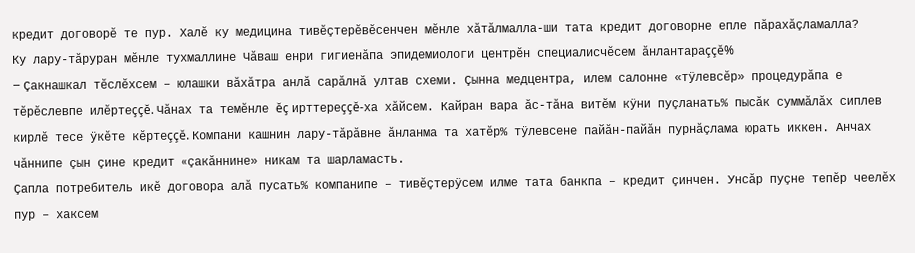кредит договорĕ те пур. Халĕ ку медицина тивĕçтерĕвĕсенчен мĕнле хăтăлмалла-ши тата кредит договорне епле пăрахăçламалла?
Ку лару-тăруран мĕнле тухмаллине Чăваш енри гигиенăпа эпидемиологи центрĕн специалисчĕсем ăнлантараççĕ%
– Çакнашкал тĕслĕхсем – юлашки вăхăтра анлă сарăлнă ултав схеми. Çынна медцентра, илем салонне «тÿлевсĕр» процедурăпа е тĕрĕслевпе илĕртеççĕ. Чăнах та темĕнле ĕç ирттереççĕ-ха хăйсем. Кайран вара ăс-тăна витĕм кÿни пуçланать% пысăк суммăлăх сиплев кирлĕ тесе ÿкĕте кĕртеççĕ. Компани кашнин лару-тăрăвне ăнланма та хатĕр% тÿлевсене пайăн-пайăн пурнăçлама юрать иккен. Анчах чăннипе çын çине кредит «çакăннине» никам та шарламасть.
Çапла потребитель икĕ договора алă пусать% компанипе – тивĕçтерÿсем илме тата банкпа – кредит çинчен. Унсăр пуçне тепĕр чеелĕх пур – хаксем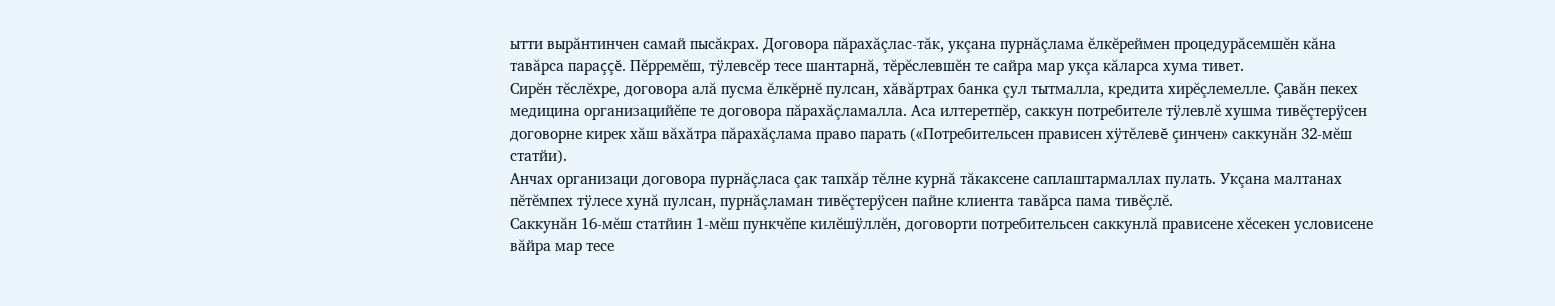ытти вырăнтинчен самай пысăкрах. Договора пăрахăçлас-тăк, укçана пурнăçлама ĕлкĕреймен процедурăсемшĕн кăна тавăрса параççĕ. Пĕрремĕш, тÿлевсĕр тесе шантарнă, тĕрĕслевшĕн те сайра мар укçа кăларса хума тивет.
Сирĕн тĕслĕхре, договора алă пусма ĕлкĕрнĕ пулсан, хăвăртрах банка çул тытмалла, кредита хирĕçлемелле. Çавăн пекех медицина организацийĕпе те договора пăрахăçламалла. Аса илтеретпĕр, саккун потребителе тÿлевлĕ хушма тивĕçтерÿсен договорне кирек хăш вăхăтра пăрахăçлама право парать («Потребительсен прависен хÿтĕлевĕ çинчен» саккунăн 32-мĕш статйи).
Анчах организаци договора пурнăçласа çак тапхăр тĕлне курнă тăкаксене саплаштармаллах пулать. Укçана малтанах пĕтĕмпех тÿлесе хунă пулсан, пурнăçламан тивĕçтерÿсен пайне клиента тавăрса пама тивĕçлĕ.
Саккунăн 16-мĕш статйин 1-мĕш пункчĕпе килĕшÿллĕн, договорти потребительсен саккунлă прависене хĕсекен условисене вăйра мар тесе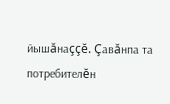йышăнаççĕ. Çавăнпа та потребителĕн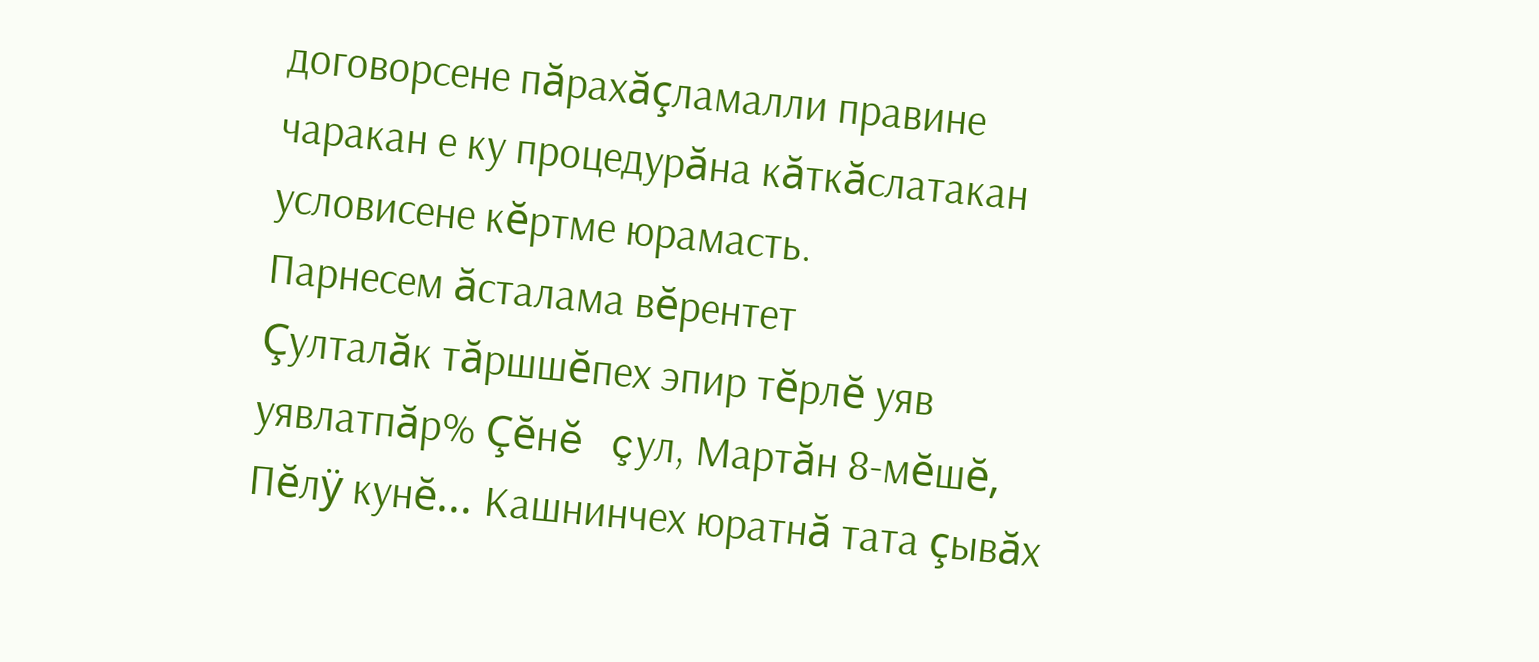договорсене пăрахăçламалли правине чаракан е ку процедурăна кăткăслатакан условисене кĕртме юрамасть.
Парнесем ăсталама вĕрентет
Çулталăк тăршшĕпех эпир тĕрлĕ уяв уявлатпăр% Çĕнĕ çул, Мартăн 8-мĕшĕ, Пĕлÿ кунĕ... Кашнинчех юратнă тата çывăх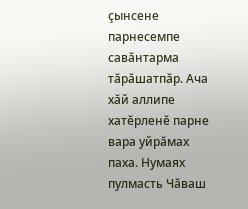çынсене парнесемпе савăнтарма тăрăшатпăр. Ача хăй аллипе хатĕрленĕ парне вара уйрăмах паха. Нумаях пулмасть Чăваш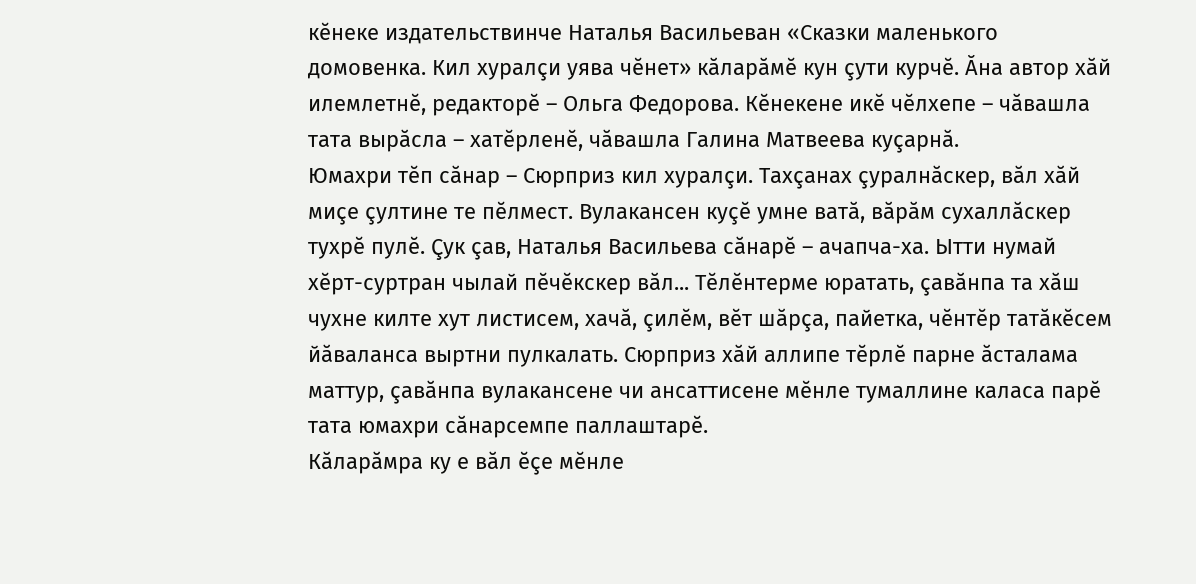кĕнеке издательствинче Наталья Васильеван «Сказки маленького домовенка. Кил хуралçи уява чĕнет» кăларăмĕ кун çути курчĕ. Ăна автор хăй илемлетнĕ, редакторĕ – Ольга Федорова. Кĕнекене икĕ чĕлхепе – чăвашла тата вырăсла – хатĕрленĕ, чăвашла Галина Матвеева куçарнă.
Юмахри тĕп сăнар – Сюрприз кил хуралçи. Тахçанах çуралнăскер, вăл хăй миçе çултине те пĕлмест. Вулакансен куçĕ умне ватă, вăрăм сухаллăскер тухрĕ пулĕ. Çук çав, Наталья Васильева сăнарĕ – ачапча-ха. Ытти нумай хĕрт-суртран чылай пĕчĕкскер вăл... Тĕлĕнтерме юратать, çавăнпа та хăш чухне килте хут листисем, хачă, çилĕм, вĕт шăрçа, пайетка, чĕнтĕр татăкĕсем йăваланса выртни пулкалать. Сюрприз хăй аллипе тĕрлĕ парне ăсталама маттур, çавăнпа вулакансене чи ансаттисене мĕнле тумаллине каласа парĕ тата юмахри сăнарсемпе паллаштарĕ.
Кăларăмра ку е вăл ĕçе мĕнле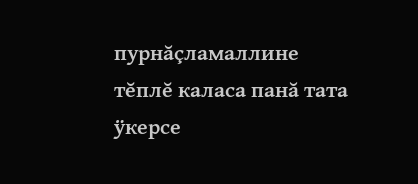пурнăçламаллине тĕплĕ каласа панă тата ÿкерсе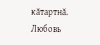кăтартнă.
Любовь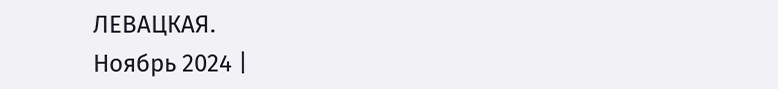ЛЕВАЦКАЯ.
Ноябрь 2024 |